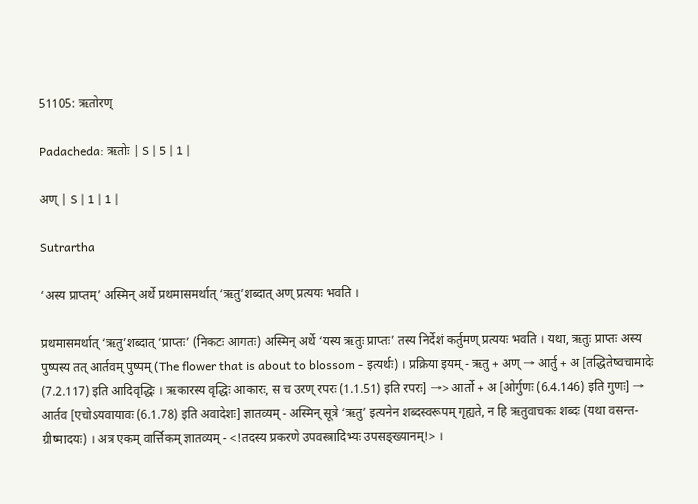51105: ऋतोरण्

Padacheda: ऋतोः | S | 5 | 1 |

अण् | S | 1 | 1 |

Sutrartha

‘अस्य प्राप्तम्’ अस्मिन् अर्थे प्रथमासमर्थात् ‘ऋतु’शब्दात् अण् प्रत्ययः भवति ।

प्रथमासमर्थात् ‘ऋतु’शब्दात् ‘प्राप्तः’ (निकटः आगतः) अस्मिन् अर्थे ‘यस्य ऋतुः प्राप्तः’ तस्य निर्देशं कर्तुमण् प्रत्ययः भवति । यथा, ऋतुः प्राप्तः अस्य पुष्पस्य तत् आर्तवम् पुष्पम् (The flower that is about to blossom - इत्यर्थः) । प्रक्रिया इयम् - ऋतु + अण् → आर्तु + अ [तद्धितेष्वचामादेः (7.2.117) इति आदिवृद्धिः । ऋकारस्य वृद्धिः आकारः, स च उरण् रपरः (1.1.51) इति रपरः] →> आर्तो + अ [ओर्गुणः (6.4.146) इति गुणः] → आर्तव [एचोऽयवायावः (6.1.78) इति अवादेशः] ज्ञातव्यम् - अस्मिन् सूत्रे ‘ऋतु’ इत्यनेन शब्दस्वरूपम् गृह्यते, न हि ऋतुवाचकः शब्दः (यथा वसन्त-ग्रीष्मादयः) । अत्र एकम् वार्त्तिकम् ज्ञातव्यम् - <!तदस्य प्रकरणे उपवस्त्रादिभ्यः उपसङ्ख्यानम्!> ।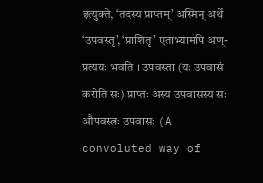इत्युक्ते, ‘तदस्य प्राप्तम्’ अस्मिन् अर्थे ‘उपवस्तृ’, ‘प्राशितृ’ एताभ्यामपि अण्-प्रत्ययः भवति । उपवस्ता (यः उपवासं करोति सः) प्राप्तः अस्य उपवासस्य सः औपवस्त्रः उपवासः (A convoluted way of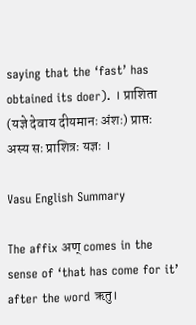saying that the ‘fast’ has obtained its doer). । प्राशिता (यज्ञे देवाय दीयमानः अंशः) प्राप्तः अस्य सः प्राशित्रः यज्ञः ।

Vasu English Summary

The affix अण् comes in the sense of ‘that has come for it’ after the word ऋतु।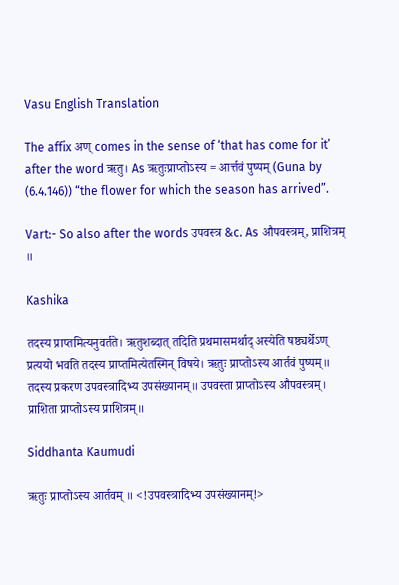Vasu English Translation

The affix अण् comes in the sense of ‘that has come for it’ after the word ऋतु। As ऋतुःप्राप्तोऽस्य = आर्त्तवं पुष्पम् (Guna by (6.4.146)) “the flower for which the season has arrived”.

Vart:- So also after the words उपवस्त्र &c. As औपवस्त्रम्, प्राशित्रम् ॥

Kashika

तदस्य प्राप्तमित्यनुवर्तते। ऋतुशब्दात् तदिति प्रथमासमर्थाद् अस्येति षष्ठ्यर्थेऽण् प्रत्ययो भवति तदस्य प्राप्तमित्येतस्मिन् विषये। ऋतुः प्राप्तोऽस्य आर्तवं पुष्पम्॥ तदस्य प्रकरण उपवस्त्रादिभ्य उपसंख्यानम्॥ उपवस्ता प्राप्तोऽस्य औपवस्त्रम्। प्राशिता प्राप्तोऽस्य प्राशित्रम्॥

Siddhanta Kaumudi

ऋतुः प्राप्तोऽस्य आर्तवम् ॥ <!उपवस्त्रादिभ्य उपसंख्यानम्!>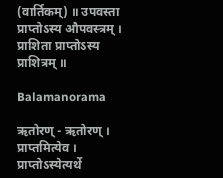(वार्तिकम्) ॥ उपवस्ता प्राप्तोऽस्य औपवस्त्रम् । प्राशिता प्राप्तोऽस्य प्राशित्रम् ॥

Balamanorama

ऋतोरण् - ऋतोरण् । प्राप्तमित्येव । प्राप्तोऽस्येत्यर्थे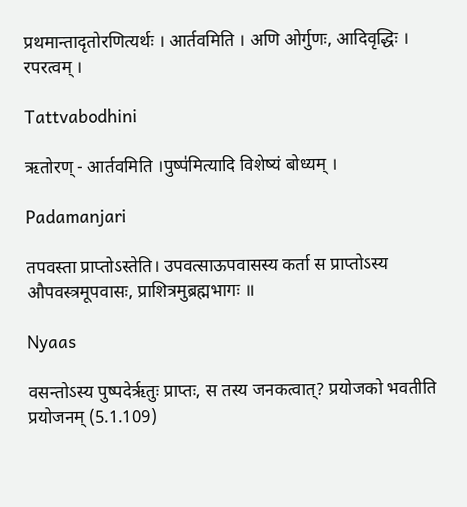प्रथमान्तादृतोरणित्यर्थः । आर्तवमिति । अणि ओर्गुणः, आदिवृद्धिः । रपरत्वम् ।

Tattvabodhini

ऋतोरण् - आर्तवमिति ।पुष्प॑मित्यादि विशेष्यं बोध्यम् ।

Padamanjari

तपवस्ता प्राप्तोऽस्तेति। उपवत्साऊपवासस्य कर्ता स प्राप्तोऽस्य औपवस्त्रमूपवासः, प्राशित्रमुब्रह्मभागः ॥

Nyaas

वसन्तोऽस्य पुष्पदेरृतुः प्राप्तः, स तस्य जनकत्वात्? प्रयोजको भवतीति प्रयोजनम् (5.1.109)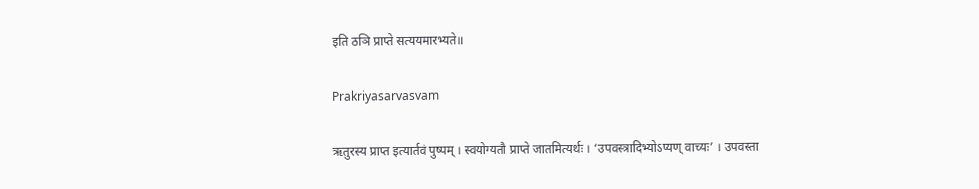इति ठञि प्राप्ते सत्ययमारभ्यते॥

Prakriyasarvasvam

ऋतुरस्य प्राप्त इत्यार्तवं पुष्पम् । स्वयोग्यतौ प्राप्ते जातमित्यर्थः । ‘उपवस्त्रादिभ्योऽप्यण् वाच्यः’ । उपवस्ता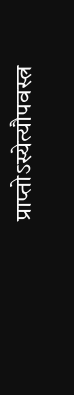प्राप्तोऽस्येत्यौपवस्त्र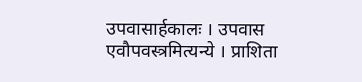उपवासार्हकालः । उपवास एवौपवस्त्रमित्यन्ये । प्राशिता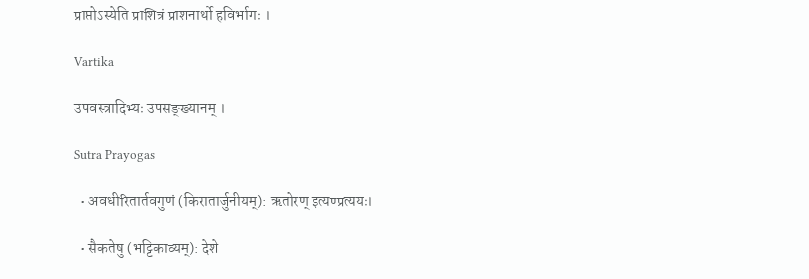प्राप्तोऽस्येति प्राशित्रं प्राशनार्थो हविर्भागः ।

Vartika

उपवस्त्रादिभ्यः उपसङ्ख्यानम् ।

Sutra Prayogas

  • अवधीरितार्तवगुणं (किरातार्जुनीयम्): ऋतोरण् इत्यण्प्रत्ययः।

  • सैकतेषु (भट्टिकाव्यम्): देशे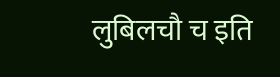लुबिलचौ च इति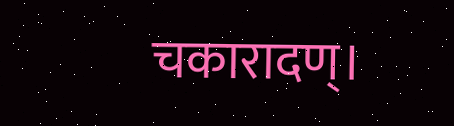चकारादण्।